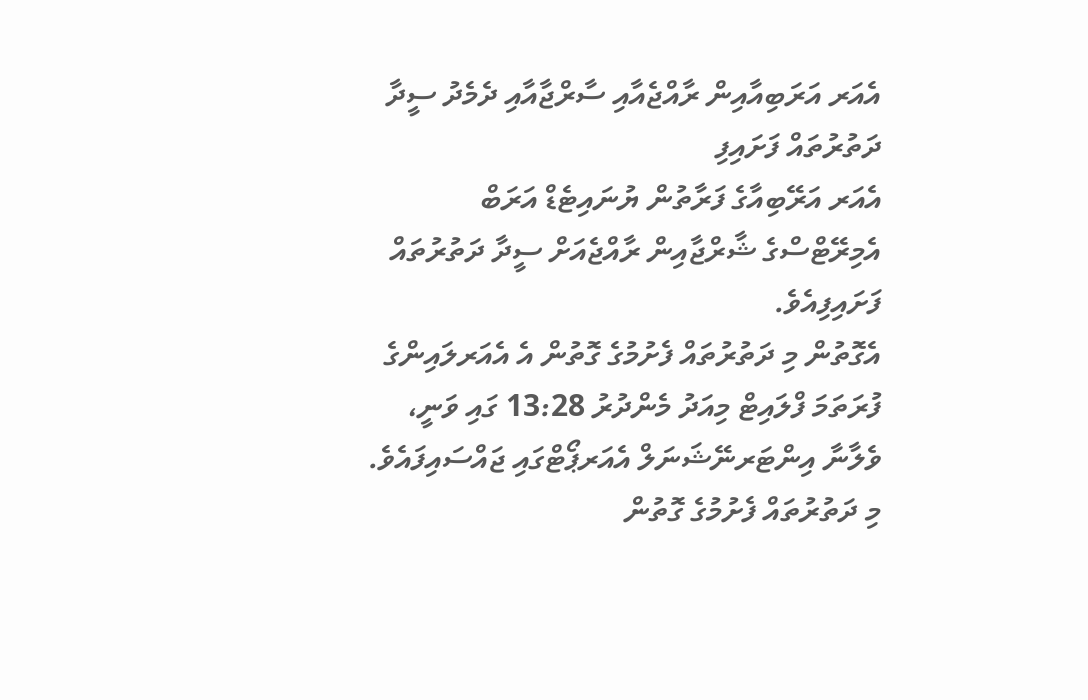އެއަރ އަރަބިއާއިން ރާއްޖެއާއި ސާރްޖާއާއި ދެމެދު ސީދާ ދަތުރުތައް ފަށައިފި
އެއަރ އަރޭބިއާގެ ފަރާތުން ޔުނައިޓެޑް އަރަބް އެމިރޭޓްސްގެ ޝާރްޖާއިން ރާއްޖެއަށް ސީދާ ދަތުރުތައް ފަށައިފިއެވެ.
އެގޮތުން މި ދަތުރުތައް ފެށުމުގެ ގޮތުން އެ އެއަރލައިންގެ ފުރަތަމަ ފްލައިޓް މިއަދު މެންދުރު 13:28 ގައި ވަނީ، ވެލާނާ އިންޓަރނޭޝަނަލް އެއަރޕޯޓްގައި ޖައްސައިފައެވެ.
މި ދަތުރުތައް ފެށުމުގެ ގޮތުން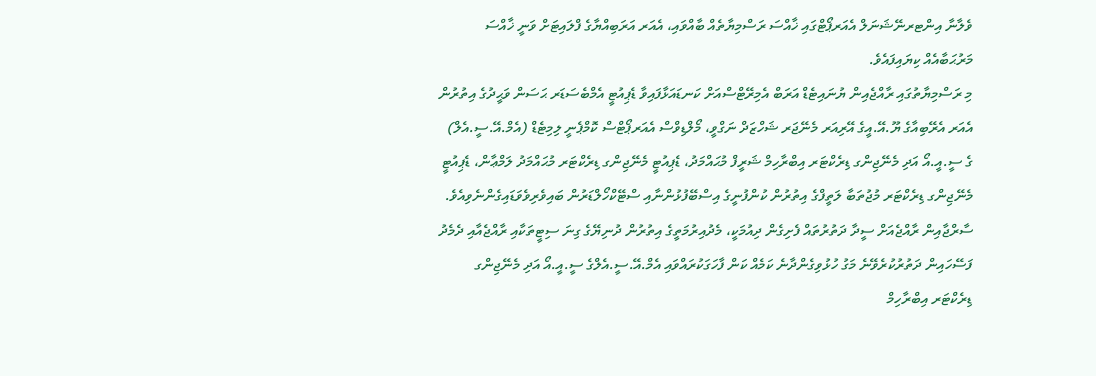ވެލާނާ އިންޓރނޭޝަނަލް އެއަރޕޯޓްގައި ޚާއްސަ ރަސްމިޔާތެއް ބާއްވައި، އެއަރ އަރަބިއްޔާގެ ފްލައިޓަށް ވަނީ ޚާއްސަ މަރުޙަބާއެއް ކިޔައިފައެވެ.
މި ރަސްމިޔާތުގައި ރާއްޖެއިން ޔުނައިޓެޑް އަރަބް އެމިރޭޓްސްއަށް ކަނޑައަޅާފައިވާ ޑެޕިއުޓީ އެމްބެސަޑަރ ޙަސަން ވަޙީދުގެ އިތުރުން އެއަރ އެރޭބިއާގެ ޔޫ.އޭ.އީގެ އޭރިއަރ މެނޭޖަރ ޝަހްޒަދް ނަގްވީ، މޯލްޑިވްސް އެއަރޕޯޓްސް ކޮމްޕެނީ ލިމިޓެޑް (އެމް.އޭ.ސީ.އެލް) ގެ ސީ.އީ.އޯ އަދި މެނޭޖިންގ ޑިރެކްޓަރ އިބްރާހިމް ޝަރީފް މުޙައްމަދު، ޑެޕިއުޓީ މެނޭޖިންގ ޑިރެކްޓަރ މުޙައްމަދު ލަމްޢާން، ޑެޕިއުޓީ މެނޭޖިންގ ޑިރެކްޓަރ މުޖުތަބާ ލަތީފްގެ އިތުރުން ކުންފުނީގެ އިސްބޭފުޅުންނާއި ސްޓޭކްހޯލްޑަރުން ބައިވެރިވެވަޑައިގެންނެވިއެވެ.
ސާރްޖާއިން ރާއްޖެއަށް ސީދާ ދަތުރުތައް ފެށިގެން ދިއުމަކީ، މެދުއިރުމަތީގެ އިތުރުން ދުނިޔޭގެ ގިނަ ސިޓީތަކާއި ރާއްޖެއާއި ދެމެދު ފަސޭހައިން ދަތުރުކުރެވޭނެ މަގު ހުޅުވިގެންދާނެ ކަމެއް ކަން ފާހަގަކުރައްވައި އެމް.އޭ.ސީ.އެލްގެ ސީ.އީ.އޯ އަދި މެނޭޖިންގ ޑިރެކްޓަރ އިބްރާހިމް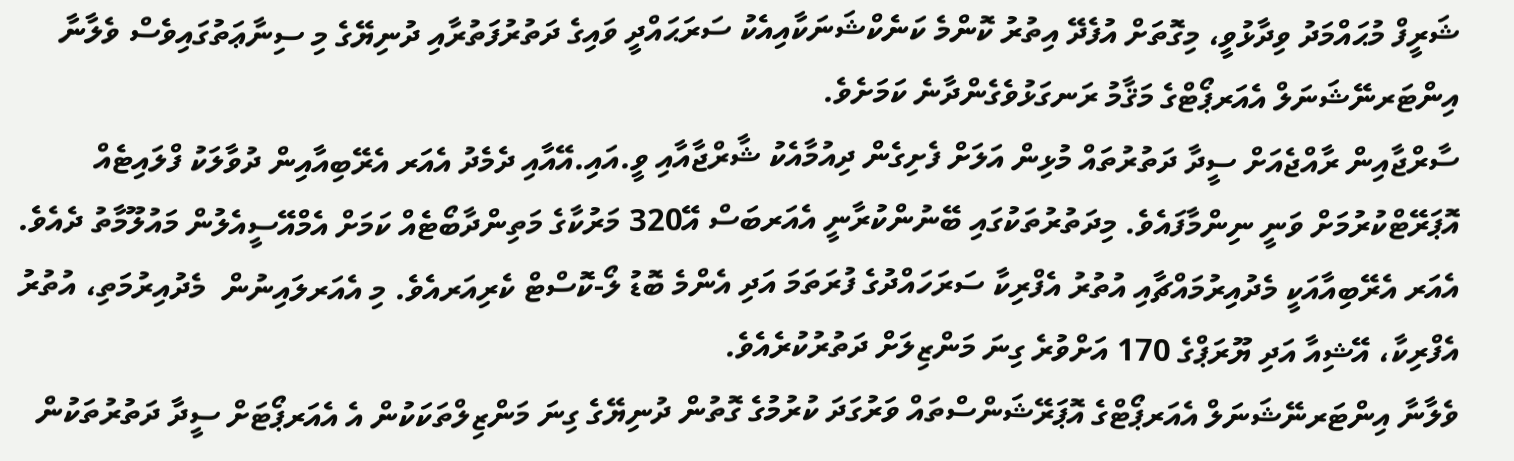ޝަރީފް މުޙައްމަދު ވިދާޅުވީ، މިގޮތަށް އުފެދޭ އިތުރު ކޮންމެ ކަނެކްޝަނަކާއިއެކު ސަރަޙައްދީ ވައިގެ ދަތުރުފަތުރާއި ދުނިޔޭގެ މި ސިނާޢަތުގައިވެސް ވެލާނާ އިންޓަރނޭޝަނަލް އެއަރޕޯޓްގެ މަޤާމު ރަނގަޅުވެގެންދާނެ ކަމަށެވެ.
ސާރްޖާއިން ރާއްޖެއަށް ސީދާ ދަތުރުތައް މުޅިން އަލަށް ފެށިގެން ދިއުމާއެކު ޝާރްޖާއާއި ވީ.އައި.އޭއާއި ދެމެދު އެއަރ އެރޭބިއާއިން ދުވާލަކު ފްލައިޓެއް އޮޕަރޭޓްކުރުމަށް ވަނީ ނިންމާފައެވެ. މިދަތުރުތަކުގައި ބޭނުންކުރާނީ އެއަރބަސް އޭ320 މަރުކާގެ މަތިންދާބޯޓެއް ކަމަށް އެމްއޭސީއެލުން މައުލޫމާތު ދެއެވެ.
އެއަރ އެރޭބިއާއަކީ މެދުއިރުމައްޗާއި އުތުރު އެފްރިކާ ސަރަހައްދުގެ ފުރަތަމަ އަދި އެންމެ ބޮޑު ލޯ-ކޮސްޓް ކެރިއަރއެވެ. މި އެއަރލައިނުން  މެދުއިރުމަތި، އުތުރު އެފްރިކާ، އޭޝިއާ އަދި ޔޫރަޕްގެ 170 އަށްވުރެ ގިނަ މަންޒިލަށް ދަތުރުކުރެއެވެ.
ވެލާނާ އިންޓަރނޭޝަނަލް އެއަރޕޯޓްގެ އޮޕަރޭޝަންސްތައް ވަރުގަދަ ކުރުމުގެ ގޮތުން ދުނިޔޭގެ ގިނަ މަންޒިލްތަކަކުން އެ އެއަރޕޯޓަށް ސީދާ ދަތުރުތަކުން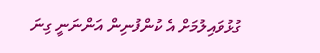ގުޅުވައިލުމަށް އެ ކުންފުނިން އަންނަނީ ގިނަ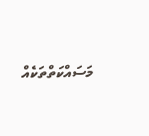މަސައްކަތްތަކެއް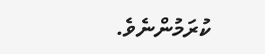ކުރަމުންނެވެ.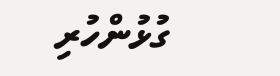ގުޅުންހުރި